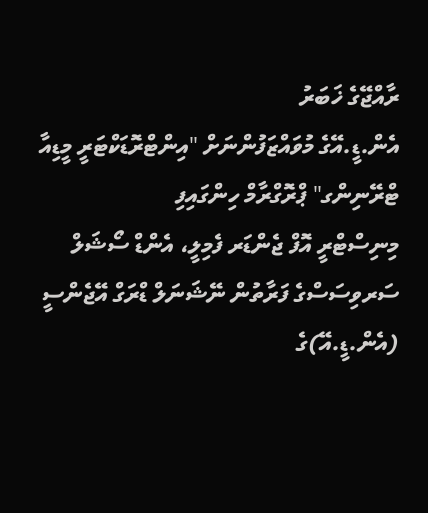ރާއްޖޭގެ ޚަބަރު
އެން.ޑީ.އޭގެ މުވައްޒަފުންނަށް "އިންޓްރޮޑަކްޓަރީ މީޑިއާ ޓްރޭނިންގ" ޕްރޮގްރާމް ހިންގައިފި
މިނިސްޓްރީ އޮފް ޖެންޑަރ ފެމިލީ، އެންޑް ސޯޝަލް ސަރވިސަސްގެ ފަރާތުން ނޭޝަނަލް ޑްރަގް އޭޖެންސީ (އެން.ޑީ.އޭ)ގެ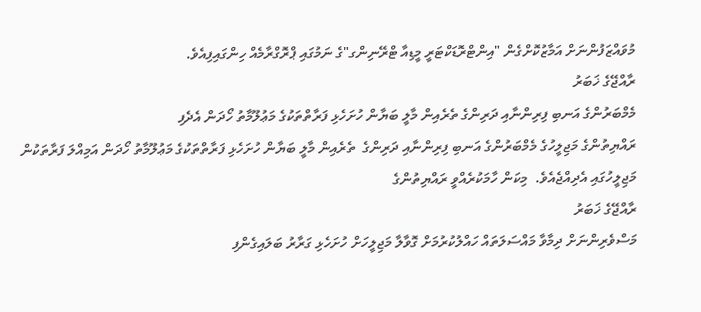މުވައްޒަފުންނަށް އަމާޒުކޮށްގެން "އިންޓްރޮޑަކްޓަރީ މީޑިއާ ޓްރޭނިންގ"ގެ ނަމުގައި ޕްރޮގްރާމެއް ހިންގައިފިއެވެ.
ރާއްޖޭގެ ޚަބަރު
މެމްބަރުންގެ އަނބި ފިރިންނާއި ދަރިންގެ ތެރެއިން މާލީ ބަޔާން ހުށަހެޅި ފަރާތްތަކުގެ މަޢުލޫމާތު ހޯދަން އެދެފި
ރައްޔިތުންގެ މަޖިލީހުގެ މެމްބަރުންގެ އަނބި ފިރިންނާއި ދަރިންގެ  ތެރެއިން މާލީ ބަޔާން ހުށަހެޅި ފަރާތްތަކުގެ މަޢުލޫމާތު ހޯދަން އަމިއްލަ ފަރާތަކުން މަޖިލީހުގައި އެދިއްޖެއެވެ.  މިކަން ހާމަކުރެއްވީ ރައްޔިތުންގެ
ރާއްޖޭގެ ޚަބަރު
މަސްވެރިންނަށް ދިމާވާ މައްސަލަތައް ހައްލުކުރުމަށް ގޮވާލާ މަޖިލީހަށް ހުށަހެޅި ގަރާރު ބަލައިގެންފި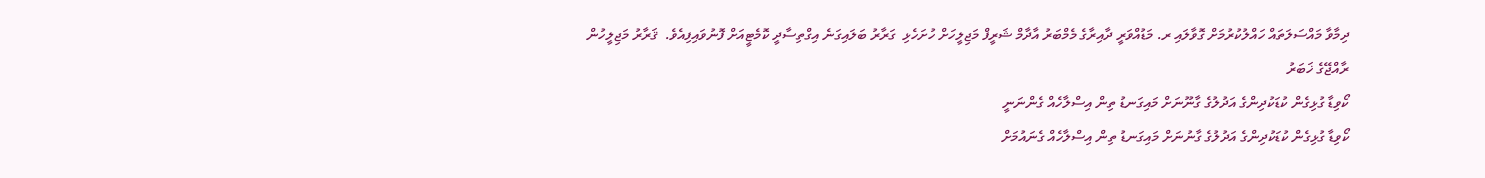ދިމާވާ މައްސަލަތައް ހައްލުކުރުމަށް ގޮވާލައި ރ. މަޑުއްވަރީ ދާއިރާގެ މެމްބަރު އާދާމް ޝަރީފް މަޖިލީހަށް ހުށަހެޅި  ގަރާރު ބަލައިގަނެ އިގްތިސާދީ ކޮމެޓީއަށް ފޮނުވައިފިއެވެ.  ޤަރާރު މަޖިލީހުން
ރާއްޖޭގެ ޚަބަރު
ކޯވިޑާ ގުޅިގެން ކުޑަކުދިންގެ އަދުލުގެ ގާނޫނަށް މައިގަނޑު ތިން އިސްލާހެއް ގެންނަނީ
ކޯވިޑާ ގުޅިގެން ކުޑަކުދިންގެ އަދުލުގެ ގާނުނަށް މައިގަނޑު ތިން އިސްލާހެއް ގެނައުމަށް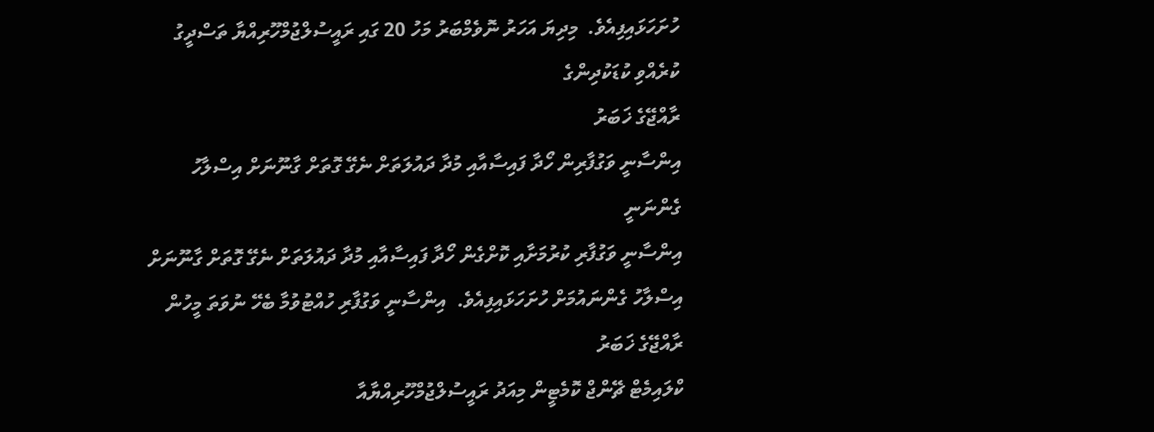ހުށަހަޅައިފިއެވެ.  މިދިޔަ އަހަރު ނޮވެމްބަރު މަހު 20 ގައި ރައީސުލްޖުމްހޫރިއްޔާ ތަސްދީގު ކުރެއްވި ކުޑަކުދިންގެ
ރާއްޖޭގެ ޚަބަރު
އިންސާނީ ވަގުފާރިން ހޯދާ ފައިސާއާއި މުދާ ދައުލަތަށް ނެގޭ ގޮތަށް ގާނޫނަށް އިސްލާހު ގެންނަނީ
އިންސާނީ ވަގުފާރި ކުރުމަށާއި ކޮށްގެން ހޯދާ ފައިސާއާއި މުދާ ދައުލަތަށް ނެގޭ ގޮތަށް ގާނޫނަށް އިސްލާހު ގެންނައުމަށް ހުށަހަޅައިފިއެވެ.  އިންސާނީ ވަގުފާރި ހުއްޓުވުމާ ބެހޭ ނުވަތަ މީހުން
ރާއްޖޭގެ ޚަބަރު
ކްލައިމެޓް ޗޭންޖް ކޮމެޓީން މިއަދު ރައީސުލްޖުމްހޫރިއްޔާއާ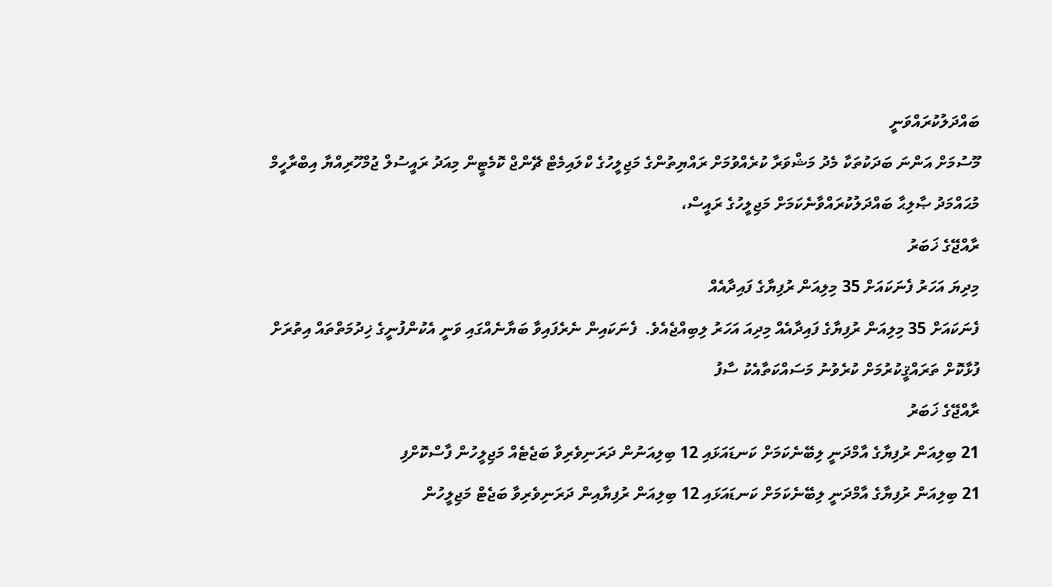ބައްދަލުކުރައްވަނީ
މޫސުމަށް އަންނަ ބަދަކުތަކާ މެދު މަޝްވަރާ ކުރެއްވުމަށް ރައްޔިތުންގެ މަޖިލީހުގެ ކްލައިމެޓް ޗޭންޖް ކޮމެޓީން މިއަދު ރައީސުލް ޖުމްހޫރިއްޔާ އިބްރާހީމް މުޙައްމަދު ޞާލިޙާ ބައްދަލުކުރައްވާނެކަމަށް މަޖިލީހުގެ ރައީސް،
ރާއްޖޭގެ ޚަބަރު
މިދިޔަ އަހަރު ފެނަކައަށް 35 މިލިއަން ރުފިޔާގެ ފައިދާއެއް
ފެނަކައަށް 35 މިލިއަން ރުފިޔާގެ ފައިދާއެއް މިދިއަ އަހަރު ލިބިއްޖެއެވެ.  ފެނަކައިން ނެރެފައިވާ ބަޔާނެއްގައި ވަނީ އެކުންފުނީގެ ޚިދުމަތްތައް އިތުރަށް ފުޅާކޮށް ތަރައްޤީކުރުމަށް ކުރެވުނު މަސައްކަތާއެކު ސާފު
ރާއްޖޭގެ ޚަބަރު
21 ބިލިއަން ރުފިޔާގެ އާމްދަނީ ލިބޭނެކަމަށް ކަނޑައަޅައި 12 ބިލިއަނުން ދަރަނިވެރިވާ ބަޖެޓެއް މަޖިލީހުން ފާސްކޮށްފި
21 ބިލިއަން ރުފިޔާގެ އާމްދަނީ ލިބޭނެކަމަށް ކަނޑައަޅައި 12 ބިލިއަން ރުފިޔާއިން ދަރަނިވެރިވާ ބަޖެޓް މަޖިލީހުން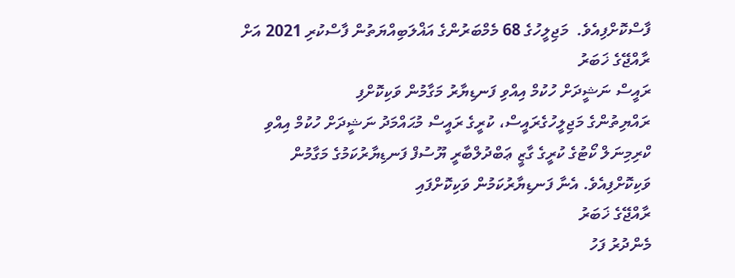ފާސްކޮށްފިއެވެ.  މަޖިލީހުގެ 68 މެމްބަރުންގެ އަޣްލަބިއްޔަތުން ފާސްކުރި 2021 އަށް
ރާއްޖޭގެ ޚަބަރު
ރައީސް ނަޝީދަށް ހުކުމް އިއްވި ފަނޑިޔާރު މަގާމުން ވަކިކޮށްފި
ރައްޔިތުންގެ މަޖިލީހުގެރައީސް، ކުރީގެ ރައީސް މުޙައްމަދު ނަޝީދަށް ހުކުމް އިއްވި ކްރިމިނަލް ކޯޓުގެ ކުރީގެ ގާޒީ ޢަބްދުލްބާރީ ޔޫސުފް ފަނޑިޔާރުކަމުގެ މަގާމުން ވަކިކޮށްފިއެވެ. އެނާ ފަނޑިޔާރުކަމުން ވަކިކޮށްފައި
ރާއްޖޭގެ ޚަބަރު
މެންދުރު ފަހު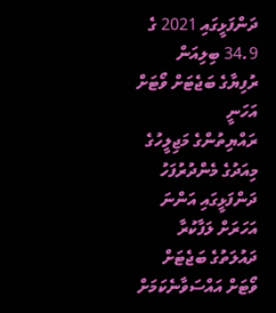ދަންފަޅީގައި 2021 ގެ 34.9 ބިލިއަން ރުފިޔާގެ ބަޖެޓަށް ވޯޓަށް އަހަނީ
ރައްޔިތުންގެ މަޖިލީހުގެ މިއަދުގެ މެންދުރުފަހު ދަންފަޅީގައި އަންނަ އަހަރަށް ލަފާކުރާ ދައުލަތުގެ ބަޖެޓަށް ވޯޓަށް އައްސަވާނެކަމަށް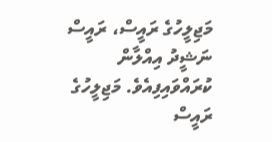މަޖިލީހުގެ ރައީސް، ރައީސް ނަޝީދު އިއްލާން ކުރައްވައިފިއެވެ. މަޖިލީހުގެ ރައީސް